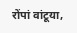रोंपां वांटूया,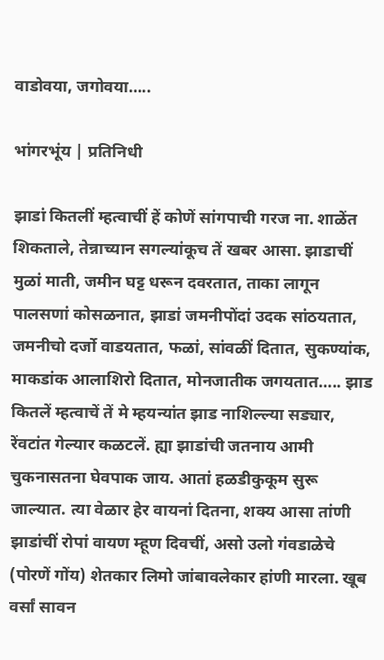वाडोवया, जगोवया…..

भांगरभूंय | प्रतिनिधी

झाडां कितलीं म्हत्वाचीं हें कोणें सांगपाची गरज ना. शाळेंत शिकताले, तेन्नाच्यान सगल्यांकूच तें खबर आसा. झाडाचीं मुळां माती, जमीन घट्ट धरून दवरतात, ताका लागून पालसणां कोसळनात, झाडां जमनीपोंदां उदक सांठयतात, जमनीचो दर्जो वाडयतात, फळां, सांवळीं दितात, सुकण्यांक, माकडांक आलाशिरो दितात, मोनजातीक जगयतात….. झाड कितलें म्हत्वाचें तें मे म्हयन्यांत झाड नाशिल्ल्या सड्यार, रेंवटांत गेल्यार कळटलें. ह्या झाडांची जतनाय आमी चुकनासतना घेवपाक जाय. आतां हळडीकुकूम सुरू जाल्यात. त्या वेळार हेर वायनां दितना, शक्य आसा तांणी झाडांचीं रोपां वायण म्हूण दिवचीं, असो उलो गंवडाळेचे (पोरणें गोंय) शेतकार लिमो जांबावलेकार हांणी मारला. खूब वर्सां सावन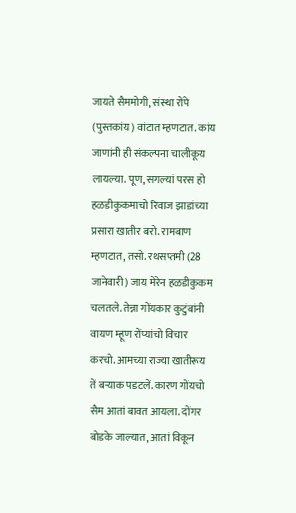जायते सैममोगी, संस्था रोंपे (पुस्तकांय) वांटात म्हणटात. कांय जाणांनी ही संकल्पना चालीकूय लायल्या. पूण, सगल्यां परस हो हळडीकुकमाचो रिवाज झाडांच्या प्रसारा खातीर बरो. रामबाण म्हणटात, तसो. रथसप्तमी (28 जानेवारी) जाय मेरेन हळडीकुकम चलतले. तेन्ना गोंयकार कुटुंबांनी वायण म्हूण रोंप्यांचो विचार करचो. आमच्या राज्या खातीरूय तें बऱ्याक पडटलें. कारण गोंयचो सैम आतां बावत आयला. दोंगर बोडके जाल्यात, आतां विकून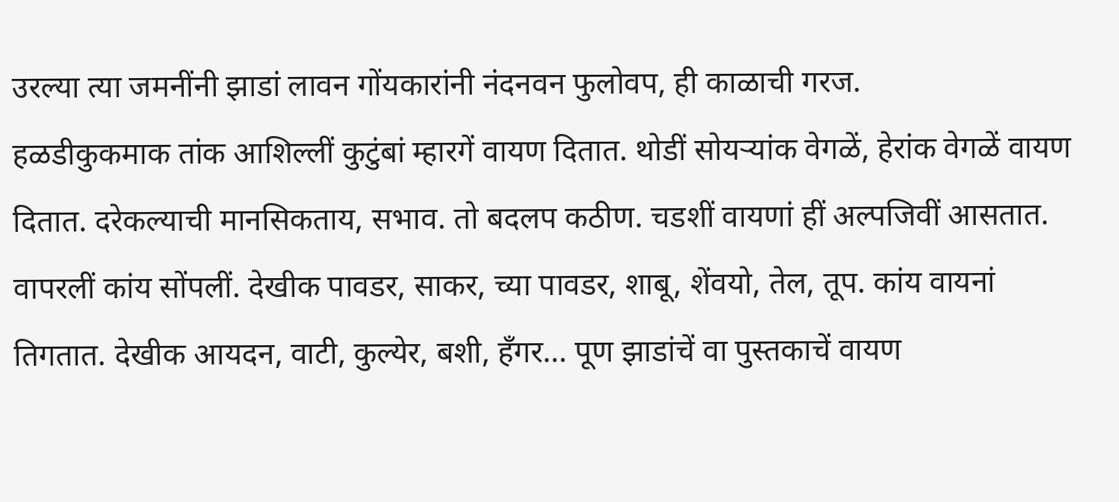उरल्या त्या जमनींनी झाडां लावन गोंयकारांनी नंदनवन फुलोवप, ही काळाची गरज.
हळडीकुकमाक तांक आशिल्लीं कुटुंबां म्हारगें वायण दितात. थोडीं सोयऱ्यांक वेगळें, हेरांक वेगळें वायण दितात. दरेकल्याची मानसिकताय, सभाव. तो बदलप कठीण. चडशीं वायणां हीं अल्पजिवीं आसतात. वापरलीं कांय सोंपलीं. देखीक पावडर, साकर, च्या पावडर, शाबू, शेंवयो, तेल, तूप. कांय वायनां तिगतात. देखीक आयदन, वाटी, कुल्येर, बशी, हँगर… पूण झाडांचें वा पुस्तकाचें वायण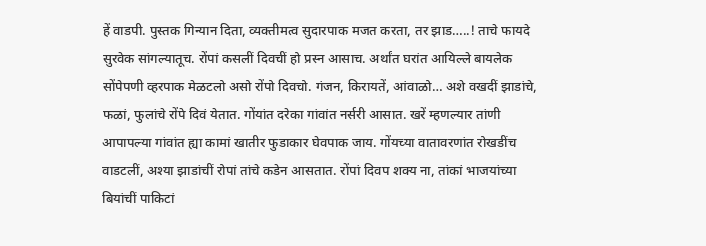हें वाडपी. पुस्तक गिन्यान दिता, व्यक्तीमत्व सुदारपाक मजत करता, तर झाड…..! ताचे फायदे सुरवेक सांगल्यातूच. रोंपां कसलीं दिवचीं हो प्रस्न आसाच. अर्थांत घरांत आयिल्ले बायलेक सोंपेपणी व्हरपाक मेळटलो असो रोंपो दिवचो. गंजन, किरायतें, आंवाळो… अशे वखदीं झाडांचे, फळां, फुलांचे रोंपे दिवं येतात. गोंयांत दरेका गांवांत नर्सरी आसात. खरें म्हणल्यार तांणी आपापल्या गांवांत ह्या कामां खातीर फुडाकार घेवपाक जाय. गोंयच्या वातावरणांत रोखडींच वाडटलीं, अश्या झाडांचीं रोपां तांचे कडेन आसतात. रोंपां दिवप शक्य ना, तांकां भाजयांच्या बियांचीं पाकिटां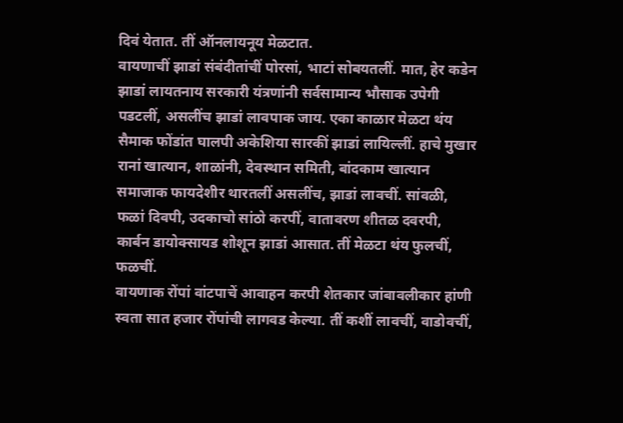दिवं येतात. तीं ऑनलायनूय मेळटात.
वायणाचीं झाडां संबंदीतांचीं पोरसां, भाटां सोबयतलीं. मात, हेर कडेन झाडां लायतनाय सरकारी यंत्रणांनी सर्वसामान्य भौसाक उपेगी पडटलीं, असलींच झाडां लावपाक जाय. एका काळार मेळटा थंय सैमाक फोंडांत घालपी अकेशिया सारकीं झाडां लायिल्लीं. हाचे मुखार रानां खात्यान, शाळांनी, देवस्थान समिती, बांदकाम खात्यान समाजाक फायदेशीर थारतलीं असलींच, झाडां लावचीं. सांवळी, फळां दिवपी, उदकाचो सांठो करपीं, वातावरण शीतळ दवरपी, कार्बन डायोक्सायड शोशून झाडां आसात. तीं मेळटा थंय फुलचीं, फळचीं.
वायणाक रोंपां वांटपाचें आवाहन करपी शेतकार जांबावलीकार हांणी स्वता सात हजार रोंपांची लागवड केल्या. तीं कशीं लावचीं, वाडोवचीं,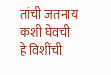तांची जतनाय कशी घेवची हे विशींची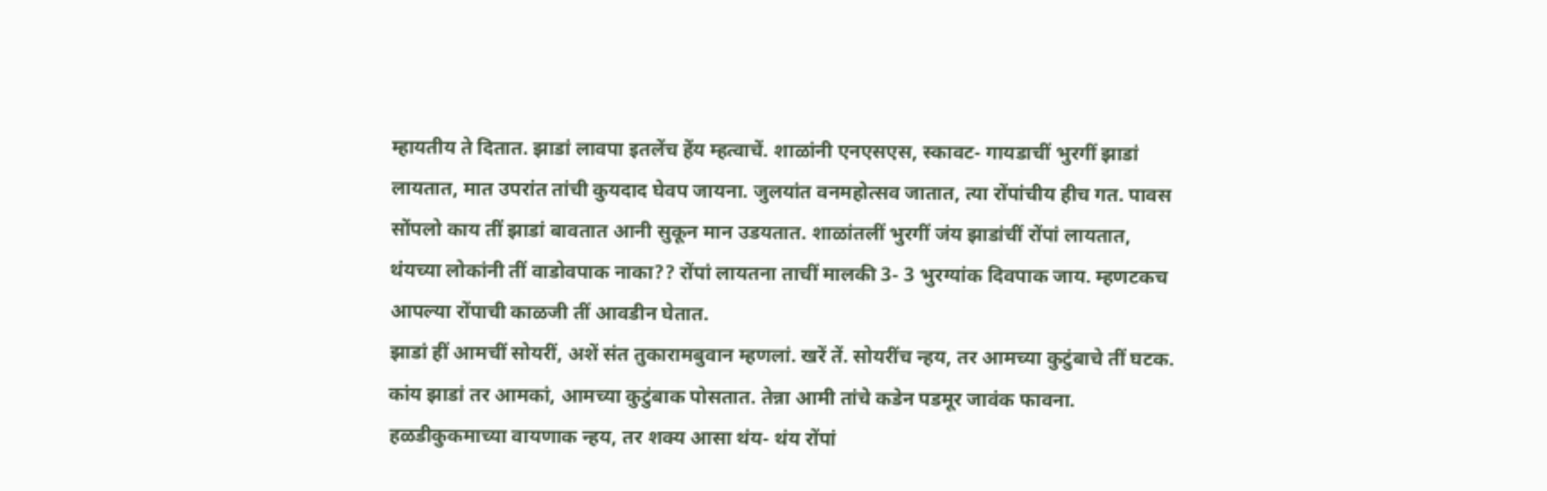म्हायतीय ते दितात. झाडां लावपा इतलेंच हेंय म्हत्वाचें. शाळांनी एनएसएस, स्कावट- गायडाचीं भुरगीं झाडां लायतात, मात उपरांत तांची कुयदाद घेवप जायना. जुलयांत वनमहोत्सव जातात, त्या रोंपांचीय हीच गत. पावस सोंपलो काय तीं झाडां बावतात आनी सुकून मान उडयतात. शाळांतलीं भुरगीं जंय झाडांचीं रोंपां लायतात, थंयच्या लोकांनी तीं वाडोवपाक नाका?? रोंपां लायतना ताचीं मालकी 3- 3 भुरग्यांक दिवपाक जाय. म्हणटकच आपल्या रोंपाची काळजी तीं आवडीन घेतात.
झाडां हीं आमचीं सोयरीं, अशें संत तुकारामबुवान म्हणलां. खरें तें. सोयरींच न्हय, तर आमच्या कुटुंबाचे तीं घटक. कांय झाडां तर आमकां, आमच्या कुटुंबाक पोसतात. तेन्ना आमी तांचे कडेन पडमूर जावंक फावना. हळडीकुकमाच्या वायणाक न्हय, तर शक्य आसा थंय- थंय रोंपां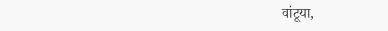वांटूया,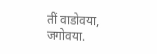तीं वाडोवया, जगोवया.